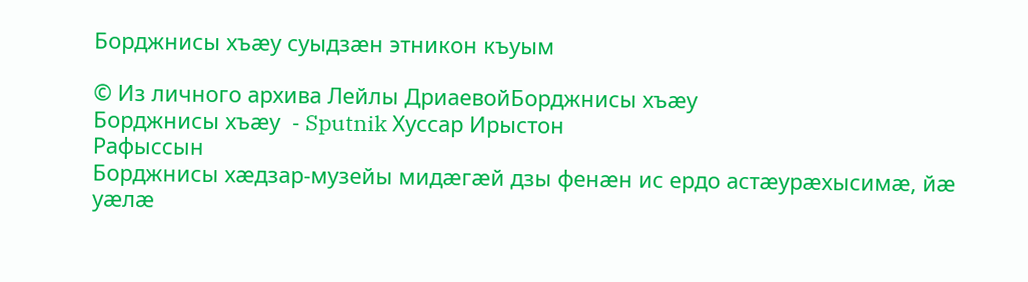Борджнисы хъӕу суыдзӕн этникон къуым

© Из личного архива Лейлы ДриаевойБорджнисы хъӕу
Борджнисы хъӕу  - Sputnik Хуссар Ирыстон
Рафыссын
Борджнисы хӕдзар-музейы мидæгæй дзы фенæн ис ердо астæурæхысимæ, йæ уæлæ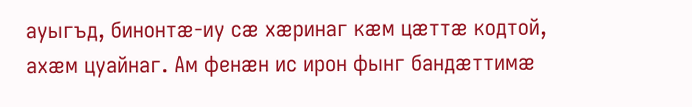ауыгъд, бинонтæ-иу сæ хæринаг кæм цæттæ кодтой, ахæм цуайнаг. Ам фенæн ис ирон фынг бандæттимæ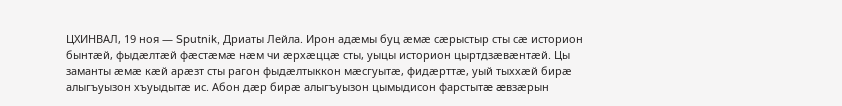ЦХИНВАЛ, 19 ноя — Sputnik, Дриаты Лейла. Ирон адæмы буц æмæ сæрыстыр сты сæ историон бынтæй, фыдæлтæй фæстæмæ нæм чи æрхæццæ сты, уыцы историон цыртдзæвæнтæй. Цы заманты æмæ кæй арæзт сты рагон фыдæлтыккон мæсгуытæ, фидæрттæ, уый тыххæй бирæ алыгъуызон хъуыдытæ ис. Абон дæр бирæ алыгъуызон цымыдисон фарстытæ æвзæрын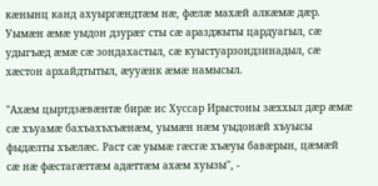кæнынц канд ахуыргæндтæм нæ, фæлæ махæй алкæмæ дæр. Уымæн æмæ уыдон дзурæг сты сæ аразджыты цардуагыл, сæ удыгъæд æмæ сæ зондахастыл, сæ куыстуарзондзинадыл, сæ хæстон архайдтытыл, æууæнк æмæ намысыл.

"Ахæм цыртдзæвæнтæ бирæ ис Хуссар Ирыстоны зæххыл дæр æмæ сæ хъуамæ бахъахъхъæнæм, уымæн нæм уыдонæй хъуысы фыдæлты хъæлæс. Раст сæ уымæ гæсгæ хъæуы бавæрын, цæмæй сæ нæ фæстагæттæм адæттæм ахæм хуызы", -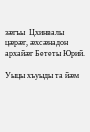зæгъы  Цхинвалы цӕрӕг, ӕхсӕнадон архайӕг Бететы Юрий.

Уыцы хъуыды та йæм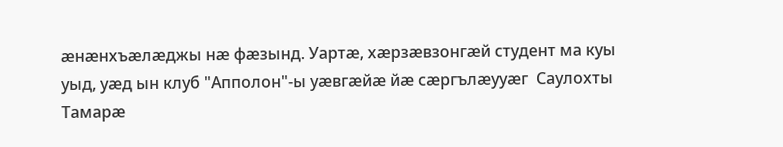æнæнхъæлæджы нæ фæзынд. Уартæ, хæрзæвзонгæй студент ма куы уыд, уæд ын клуб "Апполон"-ы уæвгæйæ йӕ сӕргълӕууӕг  Саулохты Тамарæ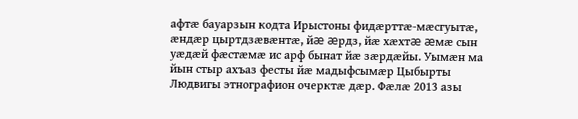афтæ бауарзын кодта Ирыстоны фидæрттæ-мæсгуытæ, æндæр цыртдзæвæнтæ, йæ æрдз, йæ хæхтæ æмæ сын уæдæй фæстæмæ ис арф бынат йæ зæрдæйы. Уымæн ма йын стыр ахъаз фесты йæ мадыфсымæр Цыбырты Людвигы этнографион очерктæ дæр. Фæлæ 2013 азы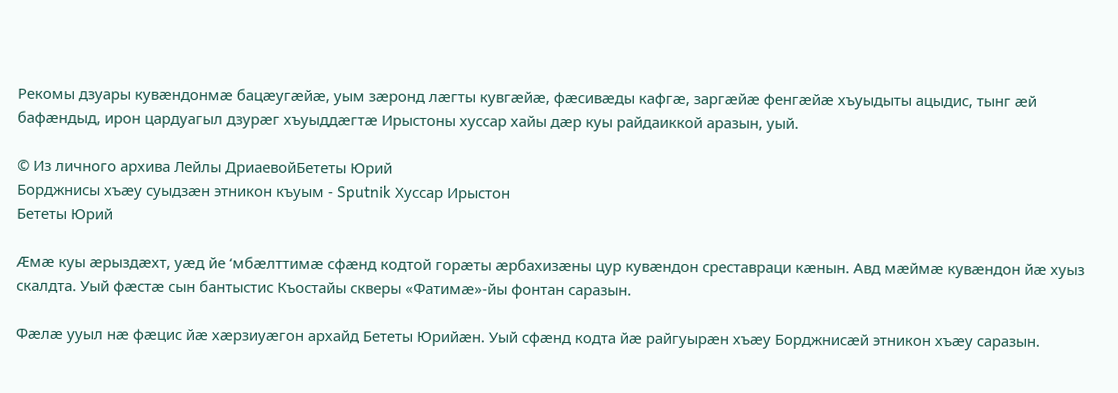Рекомы дзуары кувæндонмæ бацæугæйæ, уым зæронд лæгты кувгæйæ, фæсивæды кафгæ, заргæйæ фенгæйæ хъуыдыты ацыдис, тынг æй бафæндыд, ирон цардуагыл дзурæг хъуыддæгтæ Ирыстоны хуссар хайы дæр куы райдаиккой аразын, уый.

© Из личного архива Лейлы ДриаевойБететы Юрий
Борджнисы хъӕу суыдзӕн этникон къуым - Sputnik Хуссар Ирыстон
Бететы Юрий

Æмæ куы æрыздæхт, уæд йе ‘мбæлттимæ сфæнд кодтой горæты æрбахизæны цур кувæндон среставраци кæнын. Авд мæймæ кувæндон йæ хуыз скалдта. Уый фæстæ сын бантыстис Къостайы скверы «Фатимæ»-йы фонтан саразын.

Фæлæ ууыл нæ фæцис йæ хæрзиуæгон архайд Бететы Юрийæн. Уый сфæнд кодта йæ райгуырæн хъæу Борджнисæй этникон хъæу саразын.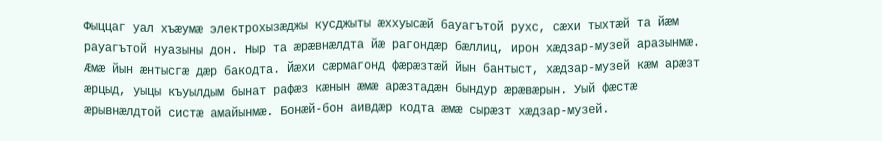Фыццаг уал хъæумæ электрохызæджы кусджыты æххуысæй бауагътой рухс, сæхи тыхтæй та йæм рауагътой нуазыны дон. Ныр та æрӕвнæлдта йæ рагондæр бæллиц, ирон хæдзар-музей аразынмæ. Æмæ йын æнтысгæ дæр бакодта. Йæхи сæрмагонд фæрæзтæй йын бантыст, хæдзар-музей кæм арæзт æрцыд, уыцы къуылдым бынат рафæз кæнын æмæ арæзтадæн бындур æрæвæрын. Уый фæстæ æрывнæлдтой систæ амайынмæ. Бонæй-бон аивдæр кодта æмæ сырæзт хæдзар-музей.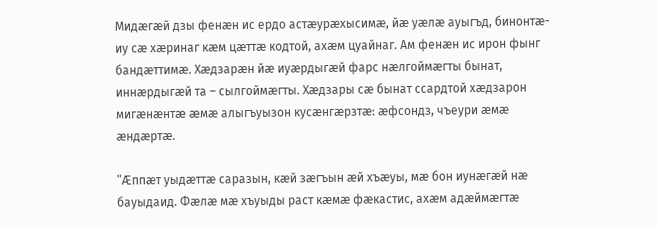Мидæгæй дзы фенæн ис ердо астæурæхысимæ, йæ уæлæ ауыгъд, бинонтæ-иу сæ хæринаг кæм цæттæ кодтой, ахæм цуайнаг. Ам фенæн ис ирон фынг бандæттимæ. Хæдзарæн йæ иуæрдыгæй фарс нæлгоймæгты бынат, иннæрдыгæй та – сылгоймæгты. Хæдзары сæ бынат ссардтой хæдзарон мигæнæнтæ æмæ алыгъуызон кусæнгæрзтæ: æфсондз, чъеури æмæ æндæртæ.

"Æппæт уыдæттæ саразын, кæй зæгъын æй хъæуы, мæ бон иунæгæй нæ бауыдаид. Фæлæ мæ хъуыды раст кæмæ фæкастис, ахæм адæймæгтæ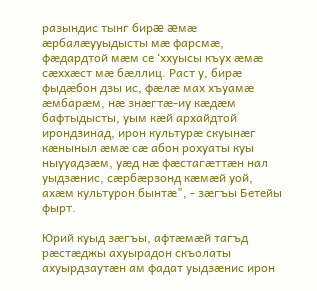разындис тынг бирæ æмæ æрбалæууыдысты мæ фарсмæ, фæдардтой мæм се ‘ххуысы къух æмæ сæххæст мæ бæллиц. Раст у, бирæ фыдæбон дзы ис, фæлæ мах хъуамæ æмбарæм, нæ знæгтæ-иу кæдæм бафтыдысты, уым кæй архайдтой ирондзинад, ирон культурæ скуынæг кæныныл æмæ сæ абон рохуаты куы ныууадзæм, уæд нæ фæстагæттæн нал уыдзæнис, сæрбæрзонд кæмæй уой, ахæм культурон бынтæ", - зæгъы Бетейы фырт.

Юрий куыд зæгъы, афтæмæй тагъд рæстæджы ахуырадон скъолаты ахуырдзаутæн ам фадат уыдзæнис ирон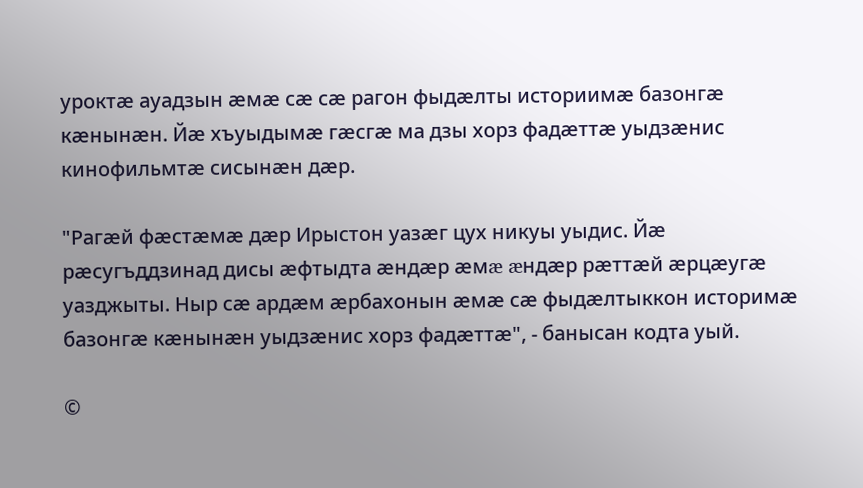уроктæ ауадзын æмæ сæ сæ рагон фыдæлты историимæ базонгæ кæнынæн. Йæ хъуыдымæ гæсгæ ма дзы хорз фадæттæ уыдзæнис кинофильмтæ сисынæн дӕр.

"Рагæй фæстæмæ дæр Ирыстон уазæг цух никуы уыдис. Йæ рæсугъддзинад дисы æфтыдта æндæр æмæ æндæр рæттæй æрцæугæ уазджыты. Ныр сæ ардæм æрбахонын æмæ сæ фыдæлтыккон историмæ базонгæ кæнынæн уыдзæнис хорз фадæттæ", - банысан кодта уый.

©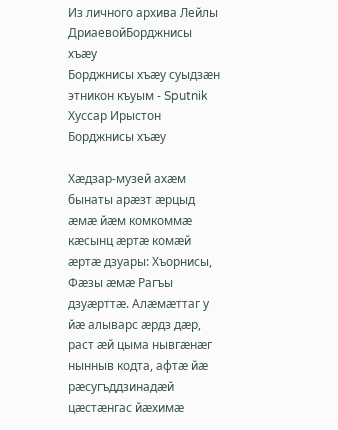Из личного архива Лейлы ДриаевойБорджнисы хъӕу
Борджнисы хъӕу суыдзӕн этникон къуым - Sputnik Хуссар Ирыстон
Борджнисы хъӕу

Хæдзар-музей ахæм бынаты арæзт æрцыд æмæ йæм комкоммæ кæсынц æртæ комæй æртæ дзуары: Хъорнисы, Фæзы æмæ Рагъы дзуæрттæ. Алæмæттаг у йæ алыварс æрдз дæр, раст æй цыма нывгæнæг нынныв кодта, афтæ йæ рæсугъддзинадæй цæстæнгас йæхимæ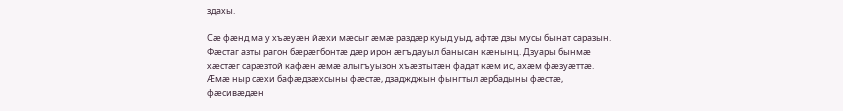здахы.

Сæ фæнд ма у хъæуæн йæхи мæсыг æмæ раздæр куыд уыд, афтæ дзы мусы бынат саразын. Фæстаг азты рагон бæрæгбонтæ дæр ирон æгъдауыл банысан кæнынц. Дзуары бынмæ хæстæг сарæзтой кафæн æмæ алыгъуызон хъæзтытæн фадат кæм ис, ахæм фæзуæттæ. Æмæ ныр сæхи бафæдзæхсыны фæстæ, дзаджджын фынгтыл æрбадыны фæстæ, фæсивæдæн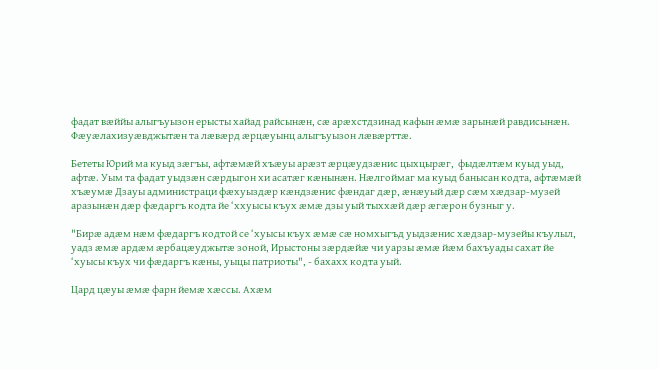фадат вæййы алыгъуызон ерысты хайад райсынæн, сæ арæхстдзинад кафын æмæ зарынæй равдисынæн. Фæуæлахизуæвджытæн та лæвæрд æрцæуынц алыгъуызон лæвæрттæ.

Бететы Юрий ма куыд зæгъы, афтæмæй хъæуы арæзт æрцæудзæнис цыхцырæг,  фыдæлтæм куыд уыд, афтæ. Уым та фадат уыдзæн сæрдыгон хи асатæг кæнынæн. Нӕлгоймаг ма куыд банысан кодта, афтæмæй хъæумæ Дзауы администраци фæхуыздæр кæндзæнис фæндаг дæр, æнæуый дæр сæм хæдзар-музей аразынæн дæр фæдаргъ кодта йе ‘ххуысы къух æмæ дзы уый тыххæй дæр æгæрон бузныг у.

"Бирæ адæм нæм фæдаргъ кодтой се ‘хуысы къух æмæ сæ номхыгъд уыдзæнис хæдзар-музейы къулыл, уадз æмæ ардæм æрбацæуджытæ зоной, Ирыстоны зæрдӕйæ чи уарзы æмæ йæм бахъуады сахат йе ‘хуысы къух чи фæдаргъ кæны, уыцы патриоты", - бахахх кодта уый.

Цард цæуы æмæ фарн йемæ хæссы. Ахæм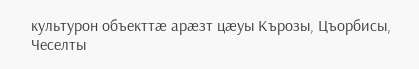культурон объекттæ арæзт цæуы Кърозы, Цъорбисы, Чеселты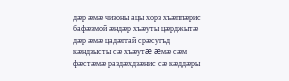дæр æмæ чизоны ацы хорз хъæппæрис бафæзмой æндæр хъæуты цæрджытæ дæр æмæ цадæггай срæсугъд кæндзысты сӕ хъæутæ æмæ сæм фæстæмæ раздæхдзæнис сæ кæддæры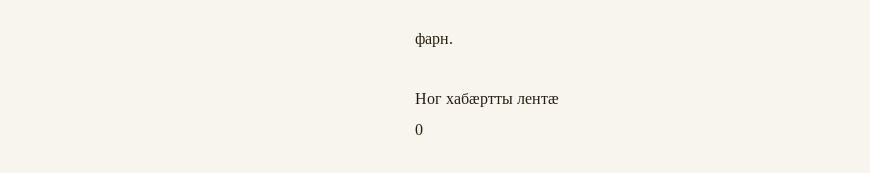фарн.

Ног хабӕртты лентӕ
0